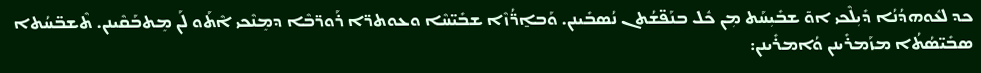ܟܕ ܠܥܽܘܗܕܳܢܳܐ ܕܺܝܼܠܶܟܝ ܐܘ̃ ܫܒܺܝܼܚܰܬ ܡܼܢ ܟܽܠ ܒܢܰܦ̈ܫܳܬܢ ܢܳܣܒܺܝܢܢ. ܘܰܒܐ̱ܪ̈ܳܙܶܐ ܫܒܺܝ̈ܚܶܐ ܘܥܘܬܪ̈ܐ ܪܰܘܪ̈ܒܶܐ ܕܡܸܢܶܟܝ ܐܶܬܰܘ ܠܰܢ ܡܸܬܒܰܩܶܝܢܢ. ܬܶܫܒ̈ܚܳܬܐ ܣܒܺܝ̈ܣܳܬܳܐ ܡܙܰܡܪܺܝܢܢ ܘܳܐܡܪܺܝܢܢ: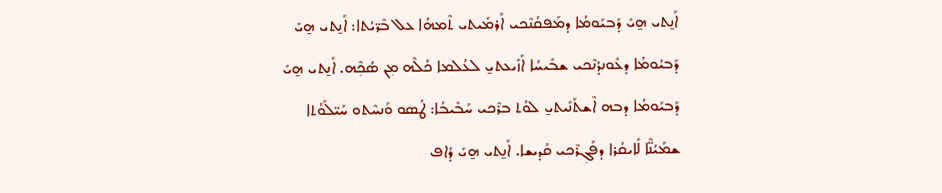ܐܰܢ̱ܬܝ ܗ̱ܝܺ ܕܰܒܝܰܘܡܳܐ ܕܡܰܦܩܳܢܶܟܝ ܐܰܪܡܺܝܬܝ ܬܶܡܗܳܐ ܥܠ ܒܶܪ̈ܝܳܬܐ: ܐܰܢ̱ܬܝ ܗ̱ܝܺ ܕܰܒܝܳܘܡܳܐ ܕܥܽܘܢܕܳܢܶܟܝ ܫܒܺܝܚܳܐ ܐܰܙܺܝܥܬܝ̱ ܠܥܳܠܡܐ ܟܳܠܶܗ ܡܼܢ ܣܳܟܼܶܗ. ܐܰܢ̱ܬܝ ܗ̱ܝܺ ܕܰܒܝܰܘܡܳܐ ܕܒܗ ܐܶܫܬܰܢܺܝܬܝ̱ ܠܘܳܬ ܒܪܶܟܝ ܚܰܒܺܝܒܳܐ: ܛܳܣܘ ܘܰܢܚܶܬܘ ܚܰܝ̈ܠܰܘܳܬܐ ܫܡܰܝܳܢ̈ܶܐ ܠܺܐܝܩܳܪܐ ܕܦܰܓܼܪܶܟܝ ܩܰܕܝܫܐ. ܐܰܢ̱ܬܝ ܗ̱ܝܺ ܕܳܐܦ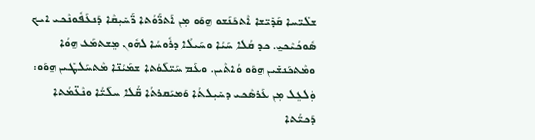ܫܠܺܝ̈ܚܐ ܩܰܕܺܝ̈ܫܐ ܐܶܬܟܰܢܰܫܘ ܗ̱ܘܰܘ ܡܼܢ ܐܰܬܪ̈ܰܘܳܬܐ ܪ̈ܰܚܺܝܼܩܶܐ ܕܰܢܥܰܦܽܘܢܶܟܝ ܐܝܟ ܣܽܘܟܳܝܶܟܝ̱. ܟܕ ܩܳܠܐ ܚܰܝܳܐ ܘܚܰܝܠܳܐ ܕܪܽܘܚܳܐ ܠܗܽܘܢ ܡܸܫܬܡܰܥ ܗ̱ܘܳܐ ܘܡܶܬܟܰܢܫܺܝܢ ܗ̱ܘܰܘ ܘܳܐܬܶܝܢ. ܘܥܰܡ ܚܰܝ̈ܠܰܘܳܬܐ ܫܡܰܝܳܢ̈ܐ ܡܶܬܚܰܠܛܺܝܢ ܗ̱ܘܰܘ: ܘܲܠܥܸܠ ܡܼܢ ܥܰܪܣܶܟܝ ܕܚܺܝܼܠܬܳܐ ܘܰܡܝܰܩܪܬܳܐ ܩ̈ܳܠܐ ܚܠܰܝ̈ܳܐ ܘܢܶܥ̈ܡܳܬܐ ܕܰܟܝ̈ܳܬܐ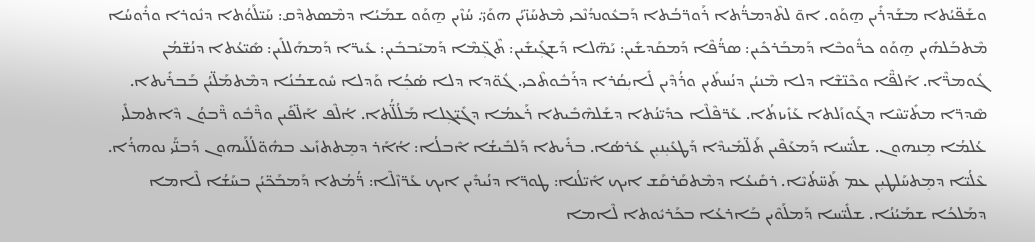ܘܫܰܦ̈ܝܳܬܐ ܡܫܰܕܪܺܝܢ ܗ̱ܘܰܘ. ܐܘ̃ ܠܬܶܕܡܪ̈ܳܬܐ ܪܰܘܪ̈ܒܳܬܐ ܕܰܒܥܽܘܢܕܳܢܶܟܝ ܡܶܬܚܰܙ̈ܝܳܢ ܗܘܰܝ̈. ܚܳܙܶܝܢ ܗ̱ܘܰܘ ܫܡܰܝܳܐ ܕܡܶܣܬܕܶܩ: ܚܰܝ̈ܠܰܘܳܬܐ ܕܢܽܘܪܐ ܘܪܽܘܚܳܐ ܡܶܬܒܰܠܗܺܝܢ ܗ̱ܘܰܘ ܟܪ̈ܽܘܒܶܐ ܕܰܡܒܰܪܟܺܝܢ: ܣܪ̈ܳܦܶܐ ܕܰܡܩܰܕܫܺܝܢ: ܝܰܗ̈ܠܐ ܕܰܫܓܼܺܝܫܺܝܢ: ܬܶܓܼ̈ܡܶܐ ܕܰܡܝܰܒܒܺܝܢ: ܥܺܝܪ̈ܐ ܕܰܡܗܰܠܠܺܝܢ: ܣܺܝ̈ܥܳܬܐ ܕܢܳܫ̈ܡܳܢ ܓܽܘܡܪ̈ܶܐ. ܐܰܠܦ̈ܶܐ ܘܟܶܢ̈ܫܶܐ ܕܠܐ ܡܶܢܝܳܢ ܕܢܳܚܬܺܝܢ ܘܪܳܕܶܝܢ ܠܺܐܝܼܩܳܪܐ ܕܪܰܒܽܘܬܶܟܝ. ܓܽܘ̈ܕܐ ܕܠܐ ܣܳܟܼܳܐ ܘܰܕܠܐ ܚܽܘܫܒܳܢܳܐ ܕܡܶܬܡܰܠ̈ܝܳܢ ܒܰܒܪܺܝܬܐ. ܣܶܕܪ̈ܐ ܡܬܺܝ̈ܚܶܐ ܕܓܰܘܙܰܠܬܐ ܥܰܙܺܝܙܬܳܐ. ܥܰܪ̈ܦܶܠܶܐ ܟܕܺܝ̈ܢܳܬܐ ܕܫܰܠܗܶܒܺܝܬܐ ܪܰܥܡܳܐ ܕܓܺܝ̈ܓܼܠܐ ܡܰܠܳܠ̈ܳܬܐ. ܐܳܠܶܦ ܐܰܠ̈ܦܺܝܢ ܘܪ̈ܶܒܽܘ ܪ̈ܶܒܘܳܢ ܕܶܐܬܡܠܺܝ ܥܳܠܡܳܐ ܡܸܢܗܘܢ. ܫܠܺܝ̈ܚܐ ܕܰܡܥܰܦܶܝܢ ܬܰܠ̈ܡܺܝܕܶܐ ܕܰܛܥܺܝܼܢܝܼܢ ܥܰܪܣܳܐ. ܒܪܺܝܬܐ ܕܰܠܒܺܝܫܳܐ ܐܶܒܠܳܐ: ܐܳܐܰܪ ܕܡܸܬܬܙܺܝܥ ܒܗܽܘ̈ܠܳܠܰܝܗܘܢ ܕܰܒܢ̈ܰܝ ܢܘܗܪܳܐ. ܥܶܠܳܝ̈ܐ ܕܡܸܬܚܰܠܛܝܼܢ ܥܡ ܬܰܚ̈ܬܳܝܶܐ. ܪܩܺܝܥܳܐ ܕܡܶܬܩܰܪܩܰܫ ܐܝܟ ܐܺܝ̈ܠܳܢܐ: ܛܘܪ̈ܐ ܕܢܳܝܕܺܝܢ ܐܝܟ ܥܰܪ̈ܙܶܠܶܐ: ܪ̈ܳܡܳܬܐ ܕܰܡܒܰܟ̈ܝܳܢ ܒܚܰܫܳܐ ܠܶܐܡܐ ܕܡܰܠܟܳܐ ܫܡܰܝܳܢܳܐ. ܫܠܺܝ̈ܚܐ ܕܰܡܠܰܘܶܝܢ ܒܰܐܪܥܳܐ ܒܟܰܪܝܽܘܬܐ ܠܶܐܡܐ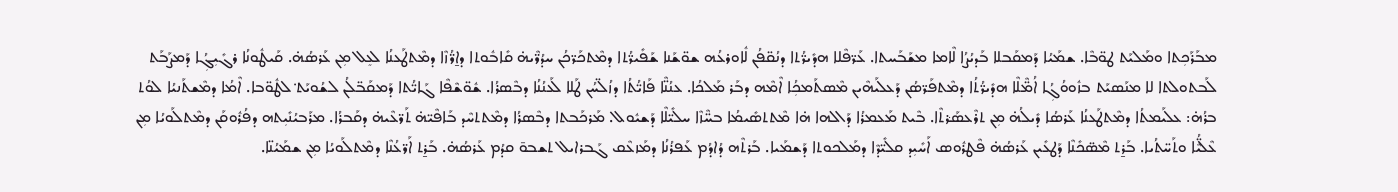ܡܒܰܪܰܟܼܬܐ ܘܡܰܠܝܰܬ ܛܘ̈ܒܶܐ. ܫܡܰܝܳܐ ܕܰܡܩܰܒܠܐ ܒܰܕܝܳܨܳܐ ܠܶܐܡܐ ܡܫܰܒܰܚܬܐ. ܥܰܪ̈ܦܶܠܐ ܗܕܺܝܪ̈ܳܬܐ ܕܢܳܩ̈ܦܳܢ ܠܽܐܘܪܥܳܗ ܫܘ̈ܫܰܢܐ ܫܰܦܺܝܪ̈ܳܬܐ ܕܡܶܬܟܰܪ̈ܟܳܢ ܚܕܳܪ̈ܶܝܗ̇ ܩܺܐܒܽܘܬܐ ܕܐ̱ܪ̈ܳܙܶܐ ܕܡܶܬܛܰܥܢܳܐ ܠܥܸܠ ܡܼܢ ܥܰܪܣܳܗ̇. ܩܰܝܛܽܘܢܳܐ ܪܓܺܝܼܓܼܳܐ ܕܰܡܨܰܒܰܬ ܠܰܒܬܘܠܬܐ ܠܐ ܡܢܰܣܝܰܬ ܒܙܽܘܘܳܓܼܳܐ ܐܳܡ̈ܶܠܶܐ ܗܕܺܝܪ̈ܳܬܳܐ ܕܡܶܬܦܰܪ̈ܣܳܢ ܕܰܥܠܰܝܗܶܝܢ ܡܶܣܬܰܡܟܼܳܐ ܐܶܡܶܗ ܕܒܰܪ ܡܰܠܟܳܐ. ܥܢܳܢ̈ܶܐ ܦܰܐܝ̈ܳܬܳܐ ܕܙܳܠ̈ܚܳܢ ܛܰܠܐ ܠܰܥܢܳܢܳܐ ܕܒܶܣܪܳܐ. ܫܽܘ̈ܫܶܦܶܐ ܓܰܐܝ̈ܳܬܐ ܕܰܡܩܰܒ̈ܠܳܢ ܠܫܳܘܝܰܬ݀ ܠܛܽܘ̈ܒܐ. ܐܶܡܳܐ ܕܡܶܫܬܰܢܝܳܐ ܠܘܳܬ ܒܪܳܗ̇: ܥܠܰܝܡܬܳܐ ܕܡܶܬܛܰܥܢܳܐ ܥܰܪܣܳܐ ܕܺܝܠܳܗ̇ ܡܼܢ ܬܪܶܥܣܰܪ݁ܬܶܐ. ܒܶܝܬ ܡܰܥܡܪܳܐ ܕܰܐܠܗܐ ܗ̇ܐ ܡܶܬܬܣܺܝܡܳܐ ܒܚ̈ܶܙܶܐ ܚܠܺܝ̈ܠܶܐ ܕܰܫܝܽܘܠ. ܡܰܪܟܰܒܬܐ ܕܒܶܣܪܳܐ ܕܡܶܬܬܚܶܕ ܒܰܐܦܶܝ̈ܗ̇ ܬܰܪ̈ܥܶܝܗ̇ ܕܩܰܒܪܳܐ. ܡܪܰܒܝܳܢܺܝܼܬܗ ܕܦܳܪܽܘܩܰܢ ܕܡܶܬܠܰܘܝܳܐ ܡܼܢ ܥܶܠ̈ܳܝܶܐ ܘܬܰܚ̈ܬܳܝܐ. ܒܰܪ̱ܬ ܡܶܣ̈ܟܺܢܶܐ ܕܰܛܥܺܝܢ ܥܰܪܣܳܗ̇ ܦܶܛܪܽܘܣ ܐܰܚܺܝܼܕ ܩܠܺܝ̈ܕܶܐ ܕܡܰܠܟܘܬܐ ܕܰܫܡܰܝܐ. ܒܰܪܬܶܗ ܕܳܐܕܳܡ ܥܰܦܪܳܢܳܐ ܕܡܰܙܥܶܩ ܓܰܒܪܐܝܠ ܬܫܒܘ̄ ܩܕܳܡ ܥܰܪܣܳܗ̇. ܒܰܪ̱ܬ ܐܰܪ̈ܥܳܢܶܐ ܕܡܶܬܠܰܘܝܳܐ ܡܼܢ ܫܡܰܝܳܢ̈ܐ.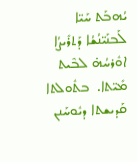ܝܳܗܒܰܬ ܚܰܝ̈ܐ ܠܰܒܢܰܝ̈ܢܳܫܳܐ ܕܰܬܪܺܝܨܳܐ ܐܘܽܪܚܳܗ̇ ܠܒܶܝܬ ܡܺܝ̈ܬܐ.  ܒܬܽܘܠܬܐ ܩܰܕܝܫܬܐ ܕܝܽܘܚܰܢܢ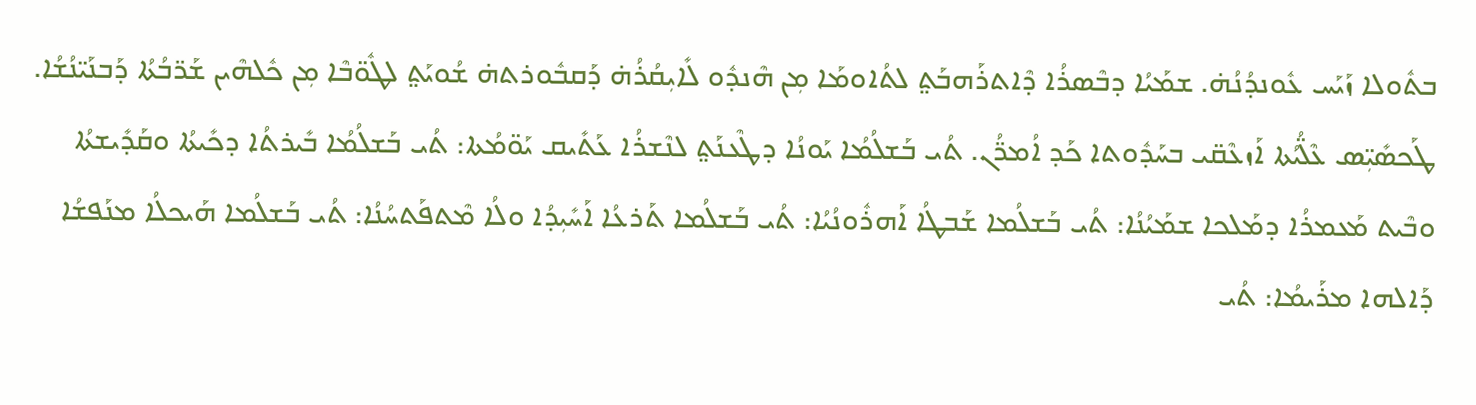ܒܬܽܘܠܐ ܙܰܝܰܚ ܥܽܘܢܕܳܢܳܗ̇. ܫܡܰܝܳܐ ܕܒܶܣܪܳܐ ܕܶܐܬܪܰܗܒܰܬ݀ ܠܬܳܐܘܡܰܐ ܡܼܢ ܗܶܢܕܽܘ ܠܺܐܝܼܩܳܪܳܗ̇ ܕܰܩܒܽܘܪܬܗ̇ ܫܳܘܝܰܬ݀ ܠܛܽܘ̈ܒܶܐ ܡܼܢ ܟܽܠܗܶܝܢ ܫܰܪ̈ܒܳܬܳܐ ܕܰܒܢܰܝ̈ܢܳܫܳܐ. ܛܰܟܣܺܝܼ̈ܣ ܥܶܠ̈ܳܝܳܬܐ ܐܰܙܥܶܩ̈ܝ ܒܚܰܕܽܘܬܐ ܟܰܕ ܐܳܡܪ̈ܳܢ. ܬܳܝ ܒܰܫܠܳܡܳܐ ܝܰܘܢܳܐ ܕܛܶܥܢܰܬ݀ ܠܢܶܫܪܳܐ ܥܰܬܺܝܩ ܝܰܘ̈ܡܳܬܐ: ܬܳܝ ܒܰܫܠܳܡܳܐ ܒܺܝܪܬܳܐ ܕܟܺܝܬܳܐ ܘܩܰܕܺܝܫܬܳܐ ܘܒܶܝܬ ܡܰܥܡܪܳܐ ܕܡܰܠܟܐ ܫܡܰܝܳܢܳܐ: ܬܳܝ ܒܰܫܠܳܡܐ ܫܰܒܛܳܐ ܐܰܗܪܽܘܢܳܝܳܐ: ܬܳܝ ܒܰܫܠܳܡܐ ܬܰܪܥܳܐ ܐܰܚܺܝܼܕܳܐ ܘܠܳܐ ܡܶܬܦܰܬܚܳܢܳܐ: ܬܳܝ ܒܰܫܠܳܡܐ ܗܰܝܟܠܳܐ ܡܢܰܦܫܳܐ ܕܰܐܠܗܐ ܡܪܰܝܡܳܐ: ܬܳܝ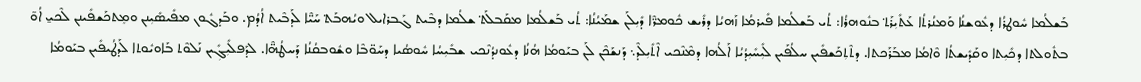ܒܰܫܠܳܡܐ ܚܽܘܛܪܳܐ ܕܥܽܘܫܢܳܐ ܘܰܡܢܳܪܬܳܐ ܥܰܬܺܝܼܪܰܬ݀ ܒܢܽܘܗܪܳܐ: ܬܳܝ ܒܰܫܠܳܡܐ ܦܺܝܪܡܳܐ ܙܰܗܝܳܐ ܕܪܺܝܫ ܟܽܘܡܪ̈ܶܐ ܕܺܝܼܠܰܢ ܫܡܰܝܳܢܳܐ: ܬܳܝ ܒܰܫܠܳܡܐ ܡܩܰܒܠܰܬ݀ ܫܠܳܡܐ ܕܒܶܝܬ ܓܰܒܪܐܝܠ ܘܝܳܗܒܰܬ݀ ܚܰܝ̈ܶܐ ܠܰܕܒܶܝܬ ܐܳܕܳܡ. ܘܒܰܕܓܽܘܢ ܡܦܺܝܣܺܝܼܢܢ ܘܡܸܬܟܰܫܦܺܝܢܢ ܠܶܟܝ̱ ܐܳܘ̃ ܒܬܽܘܠܬܐ ܕܟܺܝܼܬܐ ܘܩܰܕܺܝܫܬܳܐ ܘܶܐܡܳܐ ܡܒܰܪܰܟܬܐ. ܕܬܶܬܼܟܰܫܦܺܝܢ ܚܠܳܦܰܝܢ ܠܺܝܼܚܺܝܼܕܳܝܳܐ ܐܰܠܳܗܐ ܕܡܶܢܶܟܝ ܐܶܬܺܝܼܠܶܕ܆ ܕܰܢܫܰܟܶܢ ܠܰܢ ܒܝܰܘܡܳܐ ܗܳܢܳܐ ܕܥܽܘܢܕܳܢܶܟܝ ܫܒܺܝܼܚܳܐ ܚܽܘܣܳܝܐ ܕܚܰܘ̈ܒܶܐ ܘܫܽܘܒܩܳܢܳܐ ܕܰܚܛܳܗ̈ܶܐ. ܠܕܰܦܠܺܝܼܓܼܺܝܢ ܢܰܠܘܶܬ ܒܰܐܘܝܽܘܬܐ ܠܰܕܛܳܝܦܺܝܢ ܒܝܰܘܡܳܐ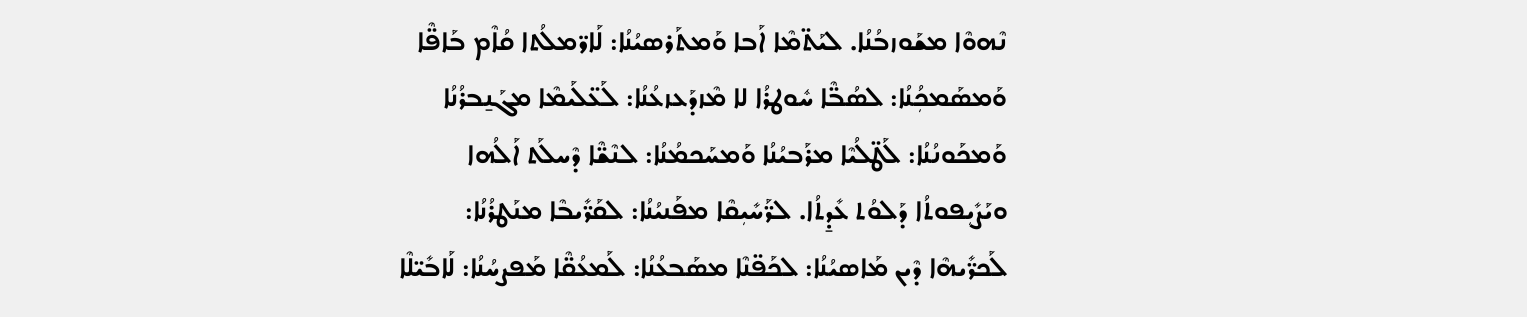ܢܶܗܘܶܐ ܡܫܰܘܙܒܳܢܳܐ. ܠܝܰܬ̈ܡܶܐ ܐܰܒܐ ܘܰܡܬܰܪܣܝܳܢܳܐ: ܠܰܐܪ̈ܡܠܳܬܐ ܩܳܐܶܡ ܒܰܐܦ̈ܶܐ ܘܰܡܣܰܡܟܼܳܢܳܐ: ܠܣܳܒ̈ܶܐ ܚܽܘܛܪܳܐ ܠܐ ܡܶܙܕܰܥܙܥܳܢܳܐ: ܠܰܥ̈ܠܰܝܡܶܐ ܡܓܰܢ̱ܒܪܳܢܳܐ ܘܰܡܟܰܘܢܳܢܳܐ: ܠܰܛ̈ܠܳܝܶܐ ܡܪܰܒܝܳܢܳܐ ܘܰܡܚܰܟܡܳܢܳܐ: ܠܢܶܫ̈ܶܐ ܕܶܚܠܰܬ ܐܰܠܳܗܐ ܘܝܰܨܺܝܼܦܘܬܳܐ ܕܰܠܘܳܬ ܥܺܕ̱ܬܳܐ. ܠܪ̈ܰܚܺܝܼܩܶܐ ܡܦܰܢܝܳܢܳܐ: ܠܩܰܪ̈ܺܝܒܶܐ ܡܢܰܛܪܳܢܳܐ: ܠܰܟܪ̈ܺܝܗܶܐ ܕܶܝܢ ܡܰܐܣܝܳܢܳܐ: ܠܟܰܦ̈ܢܶܐ ܡܣܰܒܥܳܢܳܐ: ܠܰܡܥܳܩ̈ܶܐ ܡܰܦܨܚܳܢܳܐ: ܠܰܐܒܺܝ̈ܠܶܐ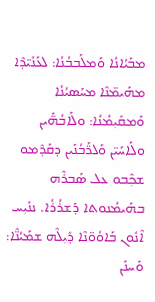ܡܒܰܝܳܐܢܳܐ ܘܰܡܠܰܒܒܳܢܳܐ: ܠܥܰܢܺܝ̈ܕܶܐ ܡܗܰܝܡ̈ܢܶܐ ܡܚܰܣܝܳܢܳܐ ܘܰܡܩܺܝܼܡܳܢܳܐ: ܘܠܰܐܒܳܗ̈ܰܝܢ ܘܠܰܐܚܰܝ̈ܢ ܘܰܠܪ̈ܰܒܳܢܰܝܢ ܕܩܰܕܶܡܘ ܫܟܼܶܒܘ ܥܠ ܣܰܒܪܶܗ ܒܗܰܝܡܳܢܘܬܐ ܕܰܫܪܳܪܳܐ. ܢܢܺܝܼܚ ܐܶܢܽܘܢ ܒܰܐܘܳܘ̈ܢܶܐ ܕܺܝܼܠܶܗ ܫܡܰܝܳܢ̈ܶܐ: ܘܰܚܢܰܢ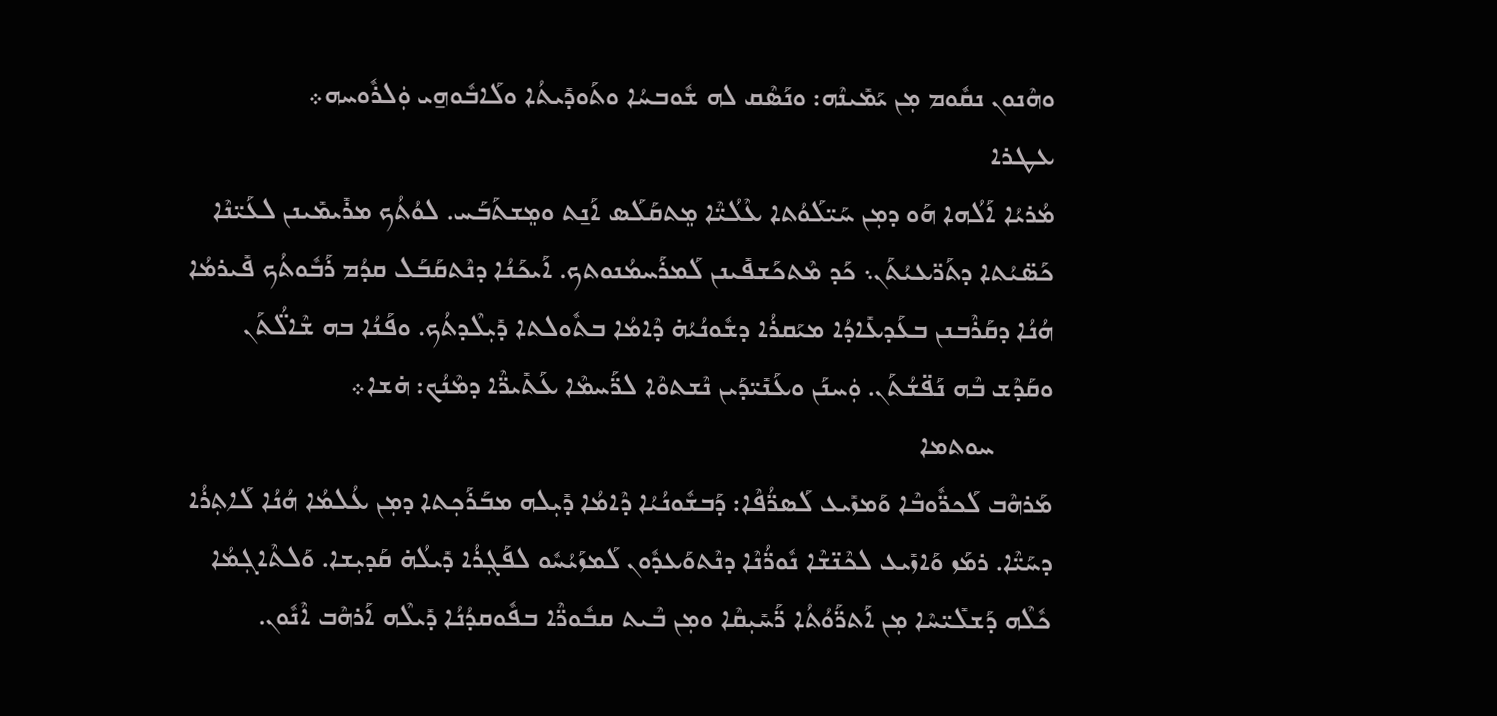ܘܗܶܢܘܢ ܢܩܽܘܡ ܡܼܢ ܝܰܡܺܝܢܶܗ: ܘܢܰܣܶܩ ܠܗ ܫܽܘܒܚܳܐ ܘܬܰܘܕܺܝܬܳܐ ܘܠܰܐܒܽܘܗ̱ܝ ܘܲܠܪܽܘܚܗ܀
ܥܛܪܐ
ܡܳܪܝܳܐ ܐܰܠܳܗܐ ܗܰܘ ܕܡܼܢ ܚܰܝ̈ܠܰܘܳܬܐ ܥܶܠܳܝ̈ܶܐ ܡܸܬܩܰܠܰܣ ܐܰܢ̱ܬ ܘܡܸܫܬܰܒܰܚ. ܠܘܳܬܳܟ ܡܪܺܝܡܺܝܢܢ ܠܥܰܝ̈ܢܶܐ ܟܰܣ̈ܝܳܬܐ ܕܬܰܪ̈ܥܝܳܬܰܢ܆ ܟܰܕ ܡܶܬܟܰܫܦܺܝܢܢ ܠܰܡܪܰܚܡܳܢܘܬܟ. ܐܰܝܟܰܢܳܐ ܕܢܶܬܩܰܒܰܠ ܩܕܳܡ ܪܰܒܽܘܬܳܟ ܦܺܝܪܡܳܐ ܗܳܢܳܐ ܕܩܰܪܶܒܢܢ ܒܥܰܕܥܺܐܕܳܐ ܡܝܰܩܪܳܐ ܕܫܽܘܢܳܝܳܗ̇ ܕܶܐܡܳܐ ܒܬܽܘܠܬܐ ܕܺܝܼܠܶܕܬܳܟ. ܘܦܰܢܳܐ ܒܗ ܫܶܐܠ̈ܳܬܰܢ ܘܩܰܕܶܫ ܒܶܗ ܢܰܦ̈ܫܳܬܰܢ. ܘܲܚܢܰܢ ܘܥܰܢܺܝ̈ܕܰܝܢ ܢܶܫܬܘܶܐ ܠܪ̈ܰܚܡܶܐ ܥܰܬܺܝܪ̈ܶܐ ܕܡܶܢܳܟ: ܗ̇ܫܐ܀
        ܚܘܬܡܐ
ܡܰܪܗܶܒ ܠܰܟܪ̈ܽܘܒܶܐ ܘܰܡܙܺܝܥ ܠܰܣܪ̈ܳܦܶܐ: ܕܰܒܫܽܘܢܳܝܳܐ ܕܶܐܡܳܐ ܕܺܝܼܠܗ ܡܒܰܪܰܟܼܬܐ ܕܡܼܢ ܥܳܠܡܳܐ ܗܳܢܳܐ ܠܰܐܬܼܪܳܐ ܕܚܰܝ̈ܶܐ. ܪܡܰܙ ܘܰܐܙܺܝܥ ܠܟܶܢ̈ܫܶܐ ܢܽܘܪ̈ܳܢܶܐ ܕܢܶܬܘܰܥܕܽܘܢ ܠܰܡܙܰܝܳܚܽܘ ܠܦܰܓܼܪܳܐ ܕܺܝܠܳܗ̇ ܩܰܕܝܼܫܐ. ܘܰܠܬܶܐܓܼܡܳܐ ܟܽܠܶܗ ܕܰܫܠܺܝ̈ܚܶܐ ܡܼܢ ܐܰܬܪ̈ܰܘܳܬܳܐ ܪ̈ܰܚܺܝܼܩܶܐ ܘܡܼܢ ܒܶܝܬ ܩܒܽܘܪ̈ܶܐ ܒܦܽܘܩܕܳܢܳܐ ܕܺܝܠܶܗ ܐܰܪܗܶܒ ܐܶܢܽܘܢ.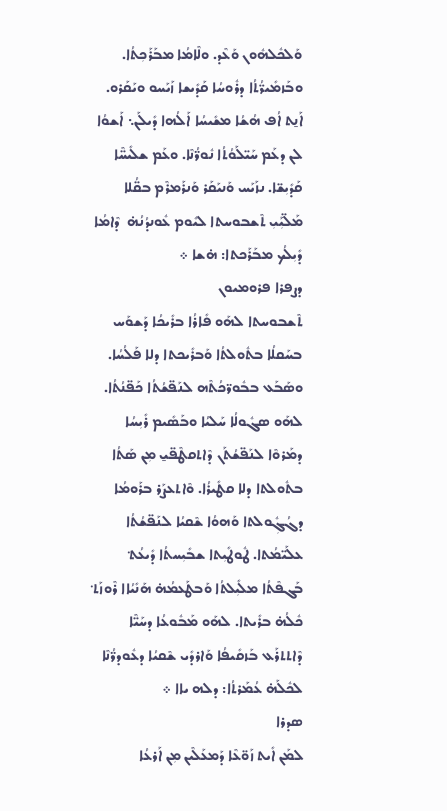ܘܰܠܟܽܠܗܽܘܢ ܘܰܥܶܕ. ܘܠܶܐܡܳܐ ܡܒܰܪܰܟܼܬܳܐ. ܘܒܰܙܡܺܝܪ̈ܳܬܳܐ ܕܪܽܘܚܳܐ ܩܰܕܺܝܫܐ ܙܰܝܰܚܘ ܘܝܰܩܰܪܘ. ܐܰܢ̱ܬ ܐܳܦ ܗܳܫܳܐ ܡܫܺܝܚܳܐ ܐܰܠܳܗܐ ܕܺܝܠܰܢ܆ ܐܰܫܘܳܐ ܠܢ ܕܥܰܡ ܚܰܝ̈ܠܰܘܳܬܳܐ ܢܽܘܪ̈ܳܢܶܐ. ܘܥܰܡ ܫܠܺܝܚ̈ܶܐ ܩܰܕܺܝܼܫ̈ܐ. ܢܙܰܝܰܚ ܘܰܢܝܰܩܰܪ ܘܰܢܪܰܡܪܶܡ ܒܩ̈ܳܠܐ ܡܰܠ̈ܝܼܰܝܼ ܬܶܫܒܘܚܬܐ ܠܝܽܘܡ ܥܽܘܢܕܳܢܳܗ̇  ܕܶܐܡܳܐ ܕܺܝܼܠܳܟ ܡܒܰܪܰܟܬܐ: ܗ̇ܫܐ ܀
ܕܨܦܪܐ ܦܪܘܡܝܘܢ
ܬܶܫܒܘܚܬܐ ܠܗܰܘ ܦܺܐܪܳܐ ܒܪܺܝܟܳܐ ܕܰܫܘܰܚ ܒܚܰܩܠܳܐ ܒܬܽܘܠܬܳܐ ܘܰܒܪܺܝܟܬܐ ܕܠܐ ܦܰܠܳܚܳܐ. ܘܣܰܒܰܥ ܒܒܽܘܪ̈ܟܳܬܶܗ ܠܢܰܦ̈ܫܳܬܳܐ ܟܰܦ̈ܢܳܬܳܐ. ܠܗܰܘ ܣܓܽܘܠܳܐ ܚܰܠܝܳܐ ܘܒܰܣܺܝܡ ܪܺܝܼܚܳܐ ܕܡܰܪܘܶܐ ܠܢܰܦ̈ܫܳܬܰܢ ܕܶܐܬܩܛܶܦ̈ܝ̱ ܡܼܢ ܣܰܬܳܐ ܒܬܽܘܠܬܐ ܕܠܐ ܩܛܺܝܪܳܐ. ܘܶܐܬܥܨܰܪ ܒܪܰܘܡܳܐ ܕܓܳܓܼܽܘܠܬܐ ܘܰܗܘܳܐ ܫܶܩܝܳܐ ܠܢܰܦ̈ܫܳܬܳܐ ܥܠܰܝ̈ܡܳܬܐ. ܛܽܘܛܺܝܼܬܐ ܫܒܺܝܼܚܬܳܐ ܕܺܝܥܳܬ݀ ܒܰܓܦܶܬܳܐ ܡܠܺܝܼܠܬܳܐ ܘܰܒܛܰܥܡܳܗ̇ ܗܰܢܺܝܳܐܐ ܪܶܘܙܰܬ݀ ܟܽܠܳܗ̇ ܒܪܺܝܬܐ. ܠܗܰܘ ܡܰܒܽܘܥܳܐ ܕܚܰܝ̈ܶܐ ܕܶܐܬܬܪܰܥ ܒܰܙܩܺܝܦܳܐ ܘܰܐܪܕܺܝ ܫܶܩܝܳܐ ܕܥܽܘܕܪ̈ܳܢܶܐ ܠܟܽܠܰܗ̇ ܥܳܡܰܪܬܳܐ: ܕܠܗ ܝܐܐ ܀
ܣܕܪܐ
ܠܡܰܢ ܐܺܝܬ ܙܰܘ̈ܥܶܐ ܕܰܡܥܰܠܶܝܢ ܡܼܢ ܐܰܪܥܳܐ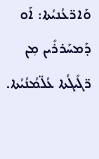ܘܰܐܪ̈ܥܳܢܝܳܬܐ: ܐܰܘ ܕܰܡܚܰܪܪܺܝܢ ܡܼܢ ܪ̈ܓܺܝܓܳܬܐ ܥܳܠ̈ܡܳܢܳܝܳܬܐ.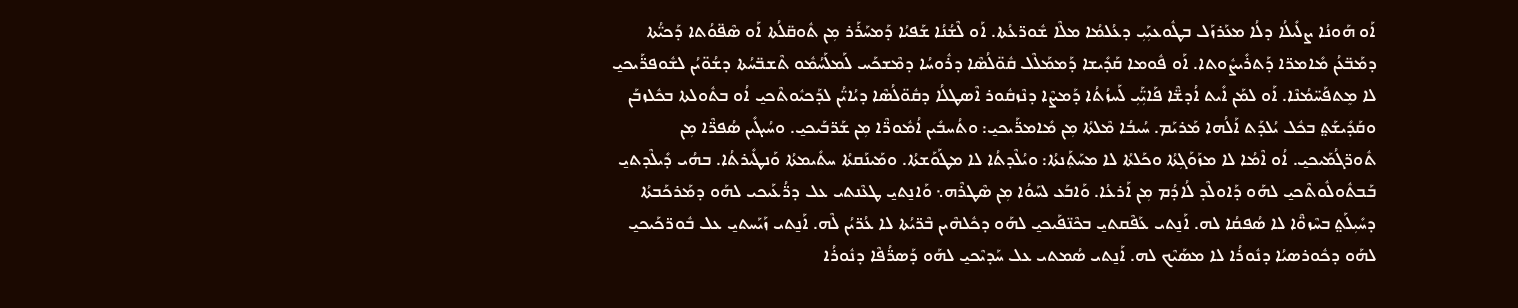ܐܰܘ ܗܰܘܢܳܐ ܨܠܺܝܠܳܐ ܕܠܳܐ ܡܥܰܪܙܰܠ ܒܛܽܘܥܝܼܰܝܼ ܕܥܳܠܡܳܐ ܡܠܶܐ ܫܽܘܪ̈ܥܳܬܐ. ܐܰܘ ܠܶܫܳܢܳܐ ܫܰܦܝܳܐ ܕܰܡܚܰܪܰܪ ܡܼܢ ܬܽܘܩ̈ܠܳܬܐ ܐܰܘ ܣܶܦ̈ܘܳܬܐ ܕܰܟܝ̈ܳܬܐ ܕܡܰܒ̈ܥܳܢ ܡܺܐܡܪ̈ܐ ܕܰܬܪܺܝܨܽܘܬܐ. ܐܰܘ ܦܽܘܡܐ ܩܰܕܺܝܫܐ ܕܰܡܡܰܠܶܠ ܩܽܘ̈ܠܳܣܶܐ ܕܪܽܘܚܳܐ ܕܡܶܫܟܰܚ ܠܰܡܠܰܚܳܡܽܘ ܬܶܫܒ̈ܚܳܬܐ ܕܫܳܘ̈ܝܳܢ ܠܫܽܘܦܪ̈ܰܝܟܝ̱ ܠܐ ܡܸܬܦܰܚ̈ܡܳܢܶܐ. ܐܰܘ ܠܡܰܢ ܐܺܝܬ ܐܳܕܫ̈ܶܐ ܦܰܐܝܼ̈ܰܝܼ ܠܰܚܙܳܬܳܐ ܕܰܡܨܶܐ ܕܢܶܙܩܽܘܪ ܐܶܣܛܠܳܐ ܕܩܽܘ̈ܠܳܣܶܐ ܕܝܳܐܝ̈ܳܢ ܠܕܰܟܝܽܘܬܶܟܝ̱ ܐܳܘ ܒܬܽܘܠܬܐ ܒܟܽܠܙܒܰܢ ܘܩܰܕܺܝܫܰܬ݀ ܒܟܽܠ ܝܳܠܕܰܬ ܐܰܠܳܗܐ ܡܰܪܝܰܡ. ܚܳܝܒܳܐ ܡܶܠܬܳܐ ܡܼܢ ܡܺܐܡܪ̈ܰܝܟܝ̱: ܘܬܳܚܒܺܝܢ ܐܳܡܽܘܪ̈ܶܐ ܡܼܢ ܫܰܪ̈ܒܰܝܟܝ̱. ܘܚܳܝܓܺܝܢ ܣܳܦܪ̈ܶܐ ܡܼܢ ܬܽܘܪ̈ܓܳܡܰܝܟܝ̱. ܐܳܘ ܐܶܡܳܐ ܠܐ ܡܙܰܘܰܓܼܬܳܐ ܘܟܰܠܬܳܐ ܠܐ ܡܚܰܬܼܰܢܬܳܐ: ܘܝܳܠܶܕܬܳܐ ܠܐ ܡܛܰܘܰܫܬܳܐ. ܘܡܰܝܢܰܩܬܳܐ ܚܬܺܝܡܬܳܐ ܘܰܢܛܺܝܪܬܳܐ. ܒܗܳܝ ܕܺܝܠܶܕܬܝ̱ ܒܰܒܬܽܘܠܽܘܬܶܟܝ̱ ܠܗܰܘ ܕܰܐܘܠܶܕ ܠܳܐܕܳܡ ܡܼܢ ܐܰܪܥܳܐ. ܘܰܐܒܰܥ ܠܚܰܘܳܐ ܡܼܢ ܣܶܛܪܶܗ܆ ܘܰܐܢ̱ܬܝ̱ ܛܥܶܢܬܝ ܥܠ ܕܪ̈ܳܥܰܝܟܝ ܠܗܰܘ ܕܡܰܪܟܰܒܬܳܐ ܕܚܺܝܼܠܰܬ݀ ܒܚܶܙܘ̈ܶܐ ܠܐ ܣܳܦܩܳܐ ܠܗ. ܐܰܢ̱ܬܝ ܥܰܦܶܩܬܝ̱ ܒܟܶܢ̈ܦܰܝܟܝ̱ ܠܗܰܘ ܕܟܽܠܗܶܝܢ ܒܶܪ̈ܝܳܬܐ ܠܐ ܥܳܪ̈ܝܳܢ ܠܶܗ. ܐܰܢ̱ܬܝ ܙܰܝܰܚܬܝ̱ ܥܠ ܒܽܘܪ̈ܟܰܝܟܝ̱ ܠܗܰܘ ܕܟܽܘܪܣܝܳܐ ܕܢܽܘܪܳܐ ܠܐ ܡܣܰܝܶܟ ܠܗ. ܐܰܢ̱ܬܝ ܣܳܡܬܝ ܥܠ ܚܰܕܝܶܟܝ̱ ܠܗܰܘ ܕܰܣܪ̈ܳܦܶܐ ܕܢܽܘܪܳܐ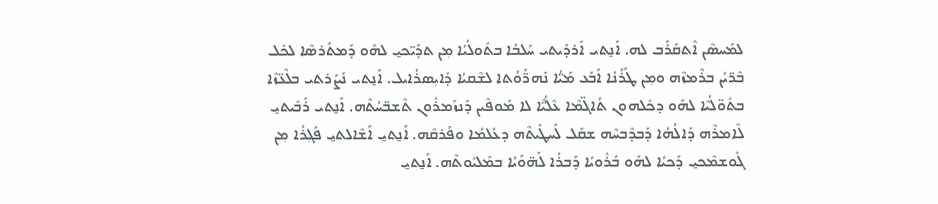ܠܡܰܚܣܶܢ ܐܶܬܩܰܪܰܒ ܠܗ. ܐܰܢ̱ܬܝ ܐܰܪܕܺܝܬܝ ܚܰܠܒܳܐ ܒܬܽܘܠܳܝܳܐ ܡܼܢ ܬܕܰܝ̈ܟܝ̱ ܠܗܰܘ ܕܰܡܬܰܪܣܶܐ ܠܟܽܠ ܒܶܪ̈ܝܳܢ ܒܪܶܡܙܶܗ ܘܡܼܢ ܛܰܪܳܢܳܐ ܐܰܒܰܥ ܡܰܝ̈ܳܐ ܢܰܗܪ̈ܰܘܳܬܐ ܠܫܶܩܝܳܐ ܕܺܐܝܼܣܪܳܐܝܠ. ܐܰܢ̱ܬܝ ܢܰܨܰܪܬܝ ܒܠܶܥ̈ܙܶܐ ܒܬܽܘ̈ܠܳܝܶܐ ܠܗܰܘ ܕܟܽܠܗܘܢ ܬܳܐܓ̈ܡܶܐ ܥܶܠܳܝ̈ܶܐ ܠܐ ܡܰܘܦܶܝܢ ܕܰܢܙܰܡܪܽܘܢ ܬܶܫܒ̈ܚܳܬܶܗ. ܐܰܢ̱ܬܝ ܪܰܒܺܝܬܝ̱ ܠܶܐܡܪܶܗ ܕܰܐܠܳܗܳܐ ܕܰܒܕܶܒܚܶܗ ܫܩܰܠ ܠܰܚܛܺܝܬܶܗ ܕܥܳܠܡܳܐ ܘܦܰܪܩܶܗ. ܐܰܢ̱ܬܝ̱ ܐܰܫܶܐܠܬܝ̱ ܦܰܓܼܪܳܐ ܡܼܢ ܓܽܘܫܡܶܟܝ̱ ܕܰܟܝܳܐ ܠܗܰܘ ܒܳܪܽܘܝܳܐ ܕܰܒܪܳܐ ܠܰܗ̈ܘܰܝܳܐ ܒܡܰܠܝܽܘܬܶܗ. ܐܰܢ̱ܬܝ̱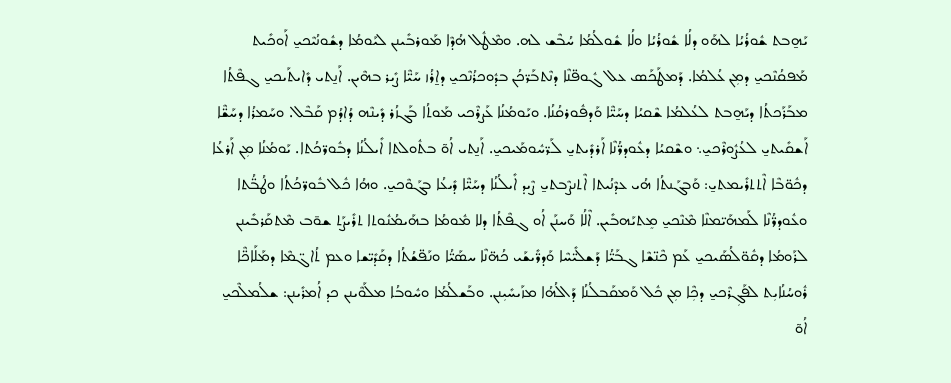ܝܰܗ̱ܒܬ ܫܽܘܪܳܝܳܐ ܠܗܰܘ ܕܠܳܐ ܫܽܘܪܳܝܳܐ ܘܠܳܐ ܫܽܘܠܳܡܳܐ ܚܳܒܶܫ ܠܗ. ܘܡܶܛܽܠ ܗܳܕܶܐ ܡܰܘܪܒܺܝܢܢ ܠܝܰܘܡܳܐ ܕܫܽܘܢܳܝܶܟܝ̱ ܐܰܘܟܺܝܬ ܡܰܦܩܳܢܶܟܝ̱ ܕܡܼܢ ܥܳܠܡܳܐ. ܕܰܡܛܰܟܰܣ ܥܠ ܓܽܘܦ̈ܢܶܐ ܕܢܶܬܒܰܪ̈ܟܳܢ ܒܕܽܘܟܪܳܢܶܟܝ̱ ܕܐ̱ܪܳܙ ܚܰܝ̈ܶܐ ܨܺܝܪ ܒܗܶܝܢ. ܐܰܢ̱ܬܝ ܕܺܐܝܬܰܝܟܝ̱ ܓܦܶܬܳܐ ܡܒܰܪܰܟܬܳܐ ܕܝܰܗ̱ܒܬ ܠܥܳܠܡܳܐ ܫܶܩܝܳܐ ܕܚܰܝ̈ܶܐ ܘܰܕܦܽܘܪܩܳܢܳܐ. ܘܝܰܘܡܳܢܳܐ ܥܰܨܪܶܟܝ ܡܰܘܬܳܐ ܒܰܓܙܳܪ ܕܺܝܢܶܗ ܕܳܐܕܳܡ ܩܰܒܶܠ. ܘܚܰܡܪܳܐ ܕܚܰܫ̈ܶܐ ܐܰܫܩܺܝܬܝ̱ ܠܥܳܨܽܘܪܶܟܝ̱܆ ܘܫܶܩܝܳܐ ܕܥܽܘܕܪ̈ܳܢܶܐ ܐܰܪܕܺܝܬܝ̱ ܠܰܪ̈ܚܽܘܡܰܝܟܝ̱. ܐܰܢ̱ܬܝ ܐܳܘ̃ ܒܬܽܘܠܬܐ ܐܺܝܠܳܢܳܐ ܕܒܽܘܪ̈ܟܳܬܐ. ܝܰܘܡܳܢܳܐ ܡܼܢ ܐܰܪܥܳܐ ܕܟܽܘ̈ܒܶܐ ܐܶܬܬܪܺܝܡܬܝ̱: ܘܰܒܓܰܢܬܳܐ ܗܳܝ ܥܕܶܢܳܝܬܐ ܐܶܬܢܨܶܒܬܝ̱ ܨܶܝܕ ܐܺܝܠܳܢܳܐ ܕܚܰܝ̈ܶܐ ܕܺܝܥܳܐ ܒܓܰܘܶܟܝ̱. ܘܗܳܐ ܟܽܠ ܒܽܘܪ̈ܟܳܬܳܐ ܘܛܳܒ̈ܳܬܐ ܘܥܽܘܕܪ̈ܳܢܶܐ ܠܰܡܗܰܝ̈ܡܢܶܐ ܡܶܢܶܟܝ̱ ܡܸܬܝܰܗܒܺܝܢ. ܐܶܠܳܐ ܘܰܚܢܰܢ ܐܳܘ ܓܦܶܬܳܐ ܕܠܐ ܡܽܘܡܳܐ ܒܗܰܝܡܳܢܽܘܬܐ ܬܪܺܝܨܰܬ ܫܘ̄ܒ ܡܶܬܩܰܪܒܺܝܢܢ ܠܪܰܘܡܳܐ ܕܩܽܘ̈ܠܳܣܰܝܟܝ̱ ܥܰܡ ܟܶܢ̈ܫܶܐ ܓܒܰܝ̈ܳܐ ܕܰܫܠܺܝ̈ܚܶܐ ܘܰܕܪ̈ܺܝܫܰܝ ܟܳܗ̈ܢܶܐ ܚܣܰܝ̈ܳܐ ܘܢܰܦ̈ܫܳܬܳܐ ܕܩܰܕܺܝ̈ܫܐ ܘܥܡ ܬܳܐܓ̈ܡܶܐ ܕܡܰܠܰܐܟ̈ܶܐ ܪܽܘܚܳܢܳܐܝܼܬ ܠܦܰܓܼܪܶܟܝ̱ ܕܟܼܶܐ ܡܼܢ ܟܽܠ ܘܰܡܩܰܒܠܳܢܳܐ ܕܰܐܠܳܗܳܐ ܡܙܰܝܚܺܝܼܢܢ. ܘܒܰܫܠܳܡܳܐ ܘܚܽܘܒܳܐ ܡܠܰܘܶܝܢܢ ܟܕ ܐܳܡܪܺܝܢܢ: ܫܠܳܡܠܶܟܝ̱ ܐܳܘ̃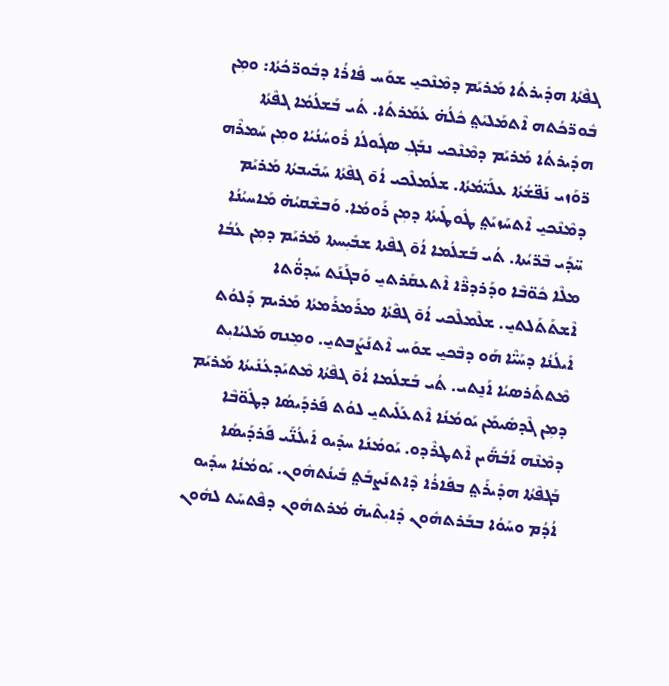ܓܦܶܬܳܐ ܗܕܺܝܪܬܳܐ ܡܰܪܝܰܡ ܕܡܶܢܶܟܝ̱ ܫܘܰܚ ܦܺܐܪܳܐ ܕܒܽܘܪ̈ܟܳܬܳܐ: ܘܡܼܢ ܒܽܘܪ̈ܟܳܬܗ ܐܶܬܡܰܠܝܰܬ݀ ܟܽܠܳܗ̇ ܥܳܡܰܪܬܳܐ. ܬܳܝ ܒܰܫܠܳܡܳܐ ܓܦܶܬܳܐ ܗܕܺܝܪܬܳܐ ܡܰܪܝܰܡ ܕܡܶܢܶܟܝ ܢܒܰܓܼ ܣܓܽܘܠܳܐ ܪܽܘܚܳܢܳܝܳܐ ܘܡܼܢ ܚܰܡܪܶܗ ܪ̈ܘܰܙܝ ܢܰܦ̈ܫܳܬܳܐ ܥܠܰܝ̈ܡܳܬܳܐ. ܫܠܳܡܠܶܟܝ ܐܳܘ̃ ܓܦܶܬܳܐ ܚܰܒܺܝܒܬܳܐ ܡܰܪܝܰܡ ܕܡܶܢܶܟܝ̱ ܐܶܬܚܰܙܝܰܬ݀ ܛܽܘܛܺܝܬܳܐ ܕܡܼܢ ܪܰܘܡܳܐ. ܘܰܒܫܶܩܝܳܗ̇ ܡܰܐܚܝܳܢܳܐ ܚ̈ܕܰܝ ܒܶܪ̈ܝܳܬܐ. ܬܳܝ ܒܰܫܠܳܡܐ ܐܳܘ̃ ܓܦܶܬܐ ܫܒܺܝܼܚܬܐ ܡܰܪܝܰܡ ܕܡܼܢ ܥܳܒܳܐ ܡܠܶܐ ܟܽܘ̈ܒܶܐ ܘܕܰܪܕܪ̈ܶܐ ܐܶܬܥܩܰܪܬܝ̱ ܘܰܒܓܰܢܰܬ ܚܰܕܘ̈ܳܬܐ ܐܶܫܬܰܬܰܠܬܝ̱. ܫܠܶܡܠܶܟܝ ܐܳܘ̃ ܓܦܶܬܳܐ ܡܪܰܡܪܰܡܬܳܐ ܡܰܪܝܡ ܕܰܠܘܳܬ ܐܺܝܠܳܢܳܐ ܕܚܰܝ̈ܶܐ ܗܰܘ ܕܒܶܟܝ̱ ܫܘܰܚ ܐܶܬܢܰܨܰܒܬܝ̱. ܘܡܸܢܗ ܡܰܠܝܳܐܝܼܬ ܡܶܬܬܰܪܣܝܳܐ ܐܰܢ̱ܬܝ. ܬܳܝ ܒܰܫܠܳܡܐ ܐܳܘ̃ ܓܦܶܬܳܐ ܡܶܬܝܰܕܥܳܢܺܝܬܳܐ ܡܰܪܝܰܡ ܕܡܼܢ ܓܶܕܣܺܝܡܰܢ ܝܰܘܡܳܢܳܐ ܐܶܬܥܰܠܺܝܬܝ̱ ܠܘܳܬ ܦܰܪܕܰܝܣܳܐ ܕܛܽܘ̈ܒܶܐ ܕܡܶܢܶܗ ܐܰܒܳܗ̈ܰܝܢ ܐܶܬܛܪܶܕܘ. ܝܰܘܡܳܢܳܐ ܚܕܺܝܘ ܐܺܝܠܳܢ̈ܰܝ ܦܰܪܕܰܝܣܳܐ ܒܰܓܦܶܬܳܐ ܗܕܺܝܪܰܬ݀ ܒܦܺܐܪܳܐ ܕܶܐܬܢܰܨܒܰܬ݀ ܒܰܝܢܳܬܗܽܘܢ. ܝܰܘܡܳܢܳܐ ܚܕܺܝܘ ܐܳܕܳܡ ܘܚܰܘܳܐ ܒܒܰܪܬܗܽܘܢ ܕܺܐܝܼܬܶܝܗ̇ ܡܳܪܬܗܽܘܢ ܕܦܶܬܚܰܬ ܠܗܽܘܢ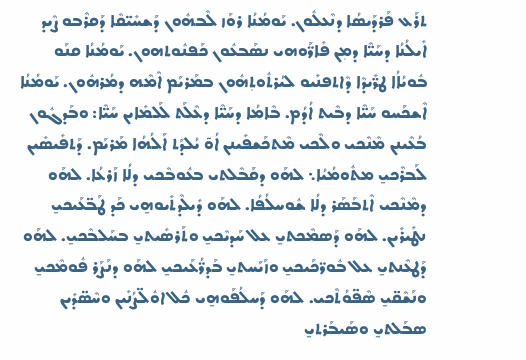ܬܪܰܥ ܦܰܪܕܰܝܣܳܐ ܕܢܶܥܠܽܘܢ. ܝܰܘܡܳܢܳܐ ܪܘܰܙ ܠܶܒܗܽܘܢ ܕܰܫܚܺܝ̈ܩܶܐ ܕܰܩܪܶܒܘ ܨܶܝܕ ܐܺܝܠܳܢܳܐ ܕܚܰܝ̈ܶܐ ܕܡܼܢ ܦܺܐܪ̈ܰܘܗܝ ܢܣܰܒܥܽܘܢ ܟܰܦܢܽܘܬܗܘܢ. ܝܰܘܡܳܢܳܐ ܩܢܰܘ ܒܽܘܝܳܐܳܐ ܛܪ̈ܺܝܕܶܐ ܕܶܐܬܦܢܺܝܘ ܠܝܳܪܬܽܘܬܼܗܽܘܢ ܒܡܰܪܝܰܡ ܐܶܡܶܗ ܕܡܳܪܗܽܘܢ. ܝܰܘܡܳܢܳܐ ܐܶܫܟܰܚܘ ܚܰܝ̈ܶܐ ܕܒܶܝܬ ܐܳܕܳܡ. ܒܶܐܡܳܐ ܕܚܰܝ̈ܶܐ ܕܥܶܠܰܬ ܠܰܠܡܺܐܝܢ ܚܰܝ̈ܶܐ: ܘܒܰܕܓܽܘܢ ܒܳܥܶܝܢܢ ܡܶܢܶܟܝ ܘܠܶܟܝ ܡܶܬܟܰܫܦܺܝܢܢ ܐܳܘ̃ ܝܳܠܕܰܬ ܐܰܠܳܗܳܐ ܡܰܪܝܰܡ. ܕܰܬܦܺܝܣܺܝܢ ܠܰܒܪܶܟܝ̱ ܡܬܽܘܡܳܝܳܐ܆ ܠܗܰܘ ܕܩܰܒܶܠܬܝ ܒܥܽܘܒܶܟܝ ܕܠܳܐ ܙܰܪܥܳܐ. ܠܗܰܘ ܕܡܶܢܶܟܝ ܐܶܬܒܰܣܰܪ ܕܠܳܐ ܫܽܘܚܠܳܦܳܐ. ܠܗܰܘ ܕܺܝܠܶܕܬܺܝܘܗ̱ܝ ܟܰܕ ܛܰܒ̈ܥܰܝܟܝ̱ ܢܛܺܝܪܺܝܢ. ܠܗܰܘ ܕܰܣܡܶܟܬܝ̱ ܥܠ ܚܰܕܝܶܟܝ̱ ܘܬܰܪܣܺܝܬܝ̱ ܒܚܰܠܒܶܟܝ̱. ܠܗܰܘ ܕܰܛܥܶܢܬܝ̱ ܥܠ ܒܽܘܪ̈ܟܰܝܟܝ̱ ܘܙܰܝܰܚܬܝ̱ ܒܰܕܪ̈ܳܥܰܝܟܝ̱ ܠܗܰܘ ܕܢܰܨܰܪ ܦܽܘܡܶܟܝ̱ ܘܢܰܫܶܩ̈ܝ̱ ܣܶܦ̈ܘܳܬܶܟܝ. ܠܗܰܘ ܕܰܚܠܳܦܰܘܗ̱ܝ ܟܽܠ ܐܘܽܠ̈ܨܳܢܺܝܢ ܘܚܶܣ̈ܕܺܝܢ ܣܒܰܠܬܝ̱ ܘܣܰܝܒܰܪܬܝ̱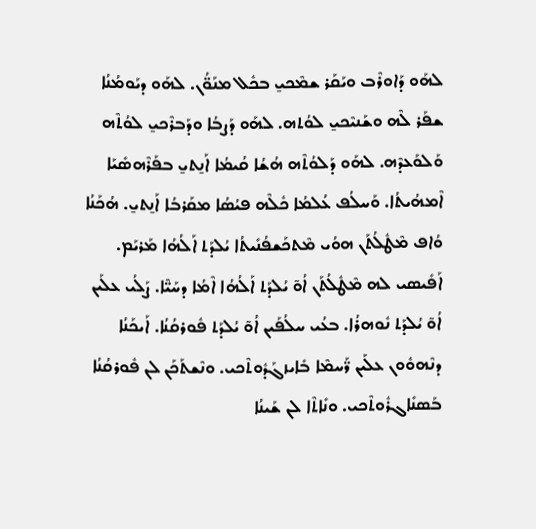ܠܗܰܘ ܕܰܐܘܪܶܒ ܘܝܰܩܰܪ ܫܡܶܟܝ̱ ܒܟܽܠ ܡܢܰܘ̈ܳܢ. ܠܗܰܘ ܕܝܰܘܡܳܢܳܐ ܫܦܰܪ ܠܶܗ ܘܫܰܢܝܶܟܝ̱ ܠܘܳܬܗ. ܠܗܰܘ ܕܰܨܒܳܐ ܘܕܰܒܪܶܟܝ̱ ܠܘܳܬܶܗ ܘܰܠܘܰܥܕܶܗ. ܠܗܰܘ ܕܰܠܘܳܬܶܗ ܗܳܫܳܐ ܩܳܝܡܳܐ ܐܰܢ̱ܬܝ̱ ܒܦܰܪܶܗܣܺܝܰܐ ܐܶܡܗܳܝܬܳܐ. ܘܰܚܠܳܦ ܥܳܠܡܳܐ ܟܽܠܶܗ ܦܝܳܣܳܐ ܡܩܰܪܒܳܐ ܐܰܢ̱ܬܝ̱. ܗܳܟܰܢܳܐ ܘܳܐܦ ܡܶܛܽܠܳܬܰܢ ܗܘܳܝ ܡܶܬܟܰܫܦܳܢܺܝܬܳܐ ܝܳܠܕܰܬ ܐܰܠܳܗܳܐ ܡܰܪܝܰܡ. ܐܰܦܺܝܣܝ ܠܗ ܡܶܛܽܠܳܬܰܢ ܐܳܘ̃ ܝܳܠܕܰܬ ܐܰܠܳܗܳܐ ܐܶܡܳܐ ܕܚܰܝ̈ܶܐ. ܨܰܠܳܝ ܥܠܰܝܢ ܐܳܘ̃ ܝܳܠܕܰܬ ܢܽܘܗܪܳܐ. ܒܥܳܝ ܚܠܳܦܰܝܢ ܐܳܘ̃ ܝܳܠܕܰܬ ܦܽܘܪܩܳܢܳܐ. ܐܰܝܟܰܢܳܐ ܕܢܶܗܘܽܘܢ ܥܠܰܝܢ ܪ̈ܰܚܡܶܐ ܒܺܐܝܙܓܰܕܽܘܬܶܟܝ. ܘܢܶܫܬܰܟܰܢ ܠܢ ܦܽܘܪܩܳܢܳܐ ܒܰܣܢܺܐܓܪܽܘܬܶܟܝ. ܘܢܺܐܬܶܐ ܠܢ ܫܰܝܢܳܐ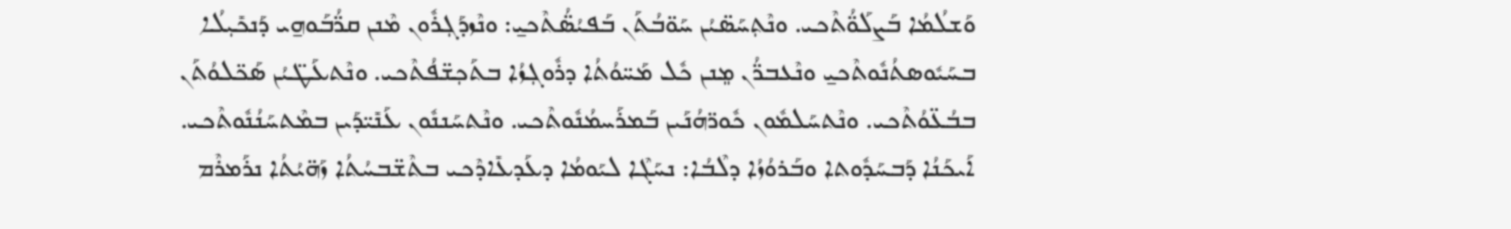ܘܰܫܠܳܡܳܐ ܒܰܨܠܰܘ̈ܳܬܶܟܝ. ܘܢܶܬܼܚܰܣ̈ܝܳܢ ܚܰܘ̈ܒܳܬܰܢ ܒܰܦܝܳܣ̈ܳܬܶܟܝ̱: ܘܢܶܙܕܰܓܼܪܽܘܢ ܡܶܢܢ ܩܪ̈ܳܒܰܘܗ̱ܝ ܕܰܢܟܺܝܼܠܳܐ ܒܚܰܝܽܘܣܬܳܢܽܘܬܶܟܝ̱ ܘܢܶܥܒܪ̈ܳܢ ܡܸܢܢ ܟܽܠ ܡܰܚ̈ܘܳܬܳܐ ܕܪܽܘܓܼܙܳܐ ܒܬܰܟܼܫ̈ܦܳܬܶܟܝ. ܘܢܶܬܥܰܛ̈ܝܳܢ ܣܰܟ̈ܠܘܳܬܰܢ ܒܒܳܥ̈ܘܳܬܶܟܝ. ܘܢܶܬܚܰܠܡܽܘܢ ܟܽܘܪ̈ܗܳܢܰܝܢ ܒܰܡܪܰܚܡܳܢܽܘܬܶܟܝ. ܘܢܶܬܚܰܢܢܽܘܢ ܥܰܢܺܝ̈ܕܰܝܢ ܒܡܶܬܚܰܢܳܢܽܘܬܶܟܝ. ܐܰܝܟܰܢܳܐ ܕܰܒܚܰܕܽܘܬܐ ܘܒܰܪܘܳܙܳܐ ܕܠܶܒܳܐ: ܢܚܰܓܶܐ ܠܝܰܘܡܳܐ ܕܥܰܕܥܺܐܕܶܟܝ ܒܬܶܫ̈ܒܚܳܬܳܐ ܙܰܗ̈ܝܳܬܳܐ ܢܪܰܡܪܶܡ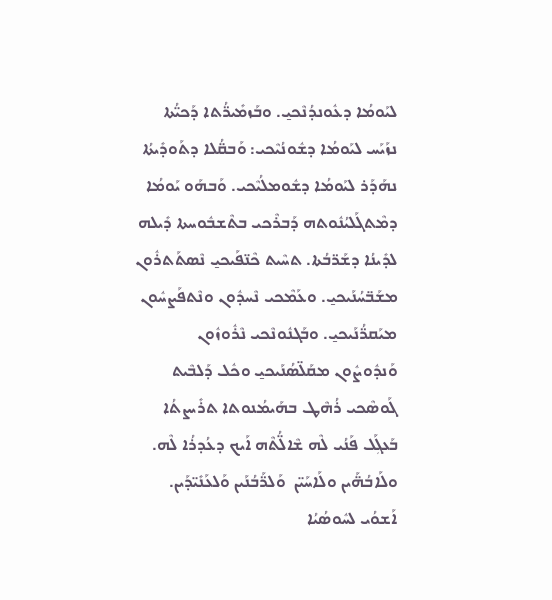ܠܝܰܘܡܳܐ ܕܥܽܘܢܕܳܢܶܟܝ̱. ܘܒܰܙܡܺܝܪ̈ܳܬܐ ܕܰܟܝ̈ܳܬܐ ܢܙܰܝܰܚ ܠܝܰܘܡܳܐ ܕܫܽܘܢܳܝܶܟܝ: ܘܰܒܩ̈ܳܠܐ ܕܬܰܘܕܺܝܬܳܐ ܢܗܰܕܰܪ ܠܝܰܘܡܳܐ ܕܫܽܘܡܠܳܝܶܟܝ. ܘܰܒܗܰܘ ܝܰܘܡܳܐ ܕܡܶܬܓܰܠܝܳܢܽܘܬܗ ܕܰܒܪܶܟܝ ܒܬܶܫܒܽܘܚܬܐ ܕܺܝܠܗ ܠܕܺܝܢܳܐ ܕܫܰܪ̈ܒܳܬܐ. ܬܚܶܝܬ ܟܶܢ̈ܦܰܝܟܝ̱ ܢܶܣܬܰܬܪܽܘܢ ܡܫܰܒ̈ܚܳܢܰܝܟܝ̱. ܘܥܰܡܶܟܝ ܢܶܚܕܽܘܢ ܘܢܶܬܦܰܨܚܽܘܢ ܡܝܰܩܪ̈ܳܢܰܝܟܝ̱. ܘܒܰܓܢܽܘܢܶܟܝ ܢܶܪܽܘܙܽܘܢ ܘܰܢܕܽܘܨܽܘܢ ܡܩܰܠ̈ܣܳܢܰܝܟܝ̱ ܘܟܽܠ ܕܰܠܒܶܝܬ ܓܰܘܣܶܟܝ ܪܳܗܶܛ ܒܗܰܝܡܳܢܘܬܐ ܬܪܺܝܨܬܳܐ ܒܰܥܓܼܰܠ ܦܰܢܳܝ ܠܶܗ ܫܶܐܠ̈ܳܬܶܗ ܐܰܝܟ ܕܥܳܕܪܳܐ ܠܶܗ. ܘܠܰܐܒܳܗ̈ܰܝܢ ܘܠܰܐܚܰܝ̈ܢ  ܘܰܠܪ̈ܰܒܳܢܰܝܢ ܘܰܠܥܰܢܺܝ̈ܕܰܝܢ. ܐܰܫܘܳܝ ܠܚܽܘܣܳܝܳܐ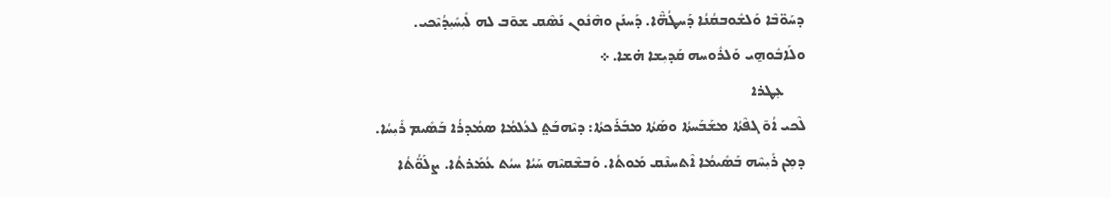ܕܚܰܘ̈ܒܶܐ ܘܰܠܫܽܘܒܩܳܢܳܐ ܕܰܚܛܳܗ̈ܶܐ. ܕܰܚܢܰܢ ܘܗܶܢܽܘܢ ܢܰܣܶܩ ܫܘ̄ܒ ܠܗ ܠܺܝܼܚܺܝܼܕܳܝܶܟܝ. ܘܠܰܐܒܽܘܗ̱ܝ ܘܰܠܪܽܘܚܗ ܩܰܕܝܼܫܐ ܗ̇ܫܐ. ܀
      ܥܸܛܪܐ
ܠܶܟܝ ܐܳܘ̃ ܓܦܶܬܳܐ ܡܫܰܒܰܚܬܳܐ ܘܣܰܬܳܐ ܡܒܰܪܰܟܬܳܐ: ܕܝܶܗܒܰܬ݀ ܠܥܳܠܡܳܐ ܣܡܳܕܪܳܐ ܒܰܣܺܝܡ ܪܺܝܼܚܳܐ. ܕܡܼܢ ܪܺܝܼܚܶܗ ܒܰܣܺܝܡܳܐ ܐܶܬܚܢܶܩ ܡܰܘܬܳܐ. ܘܰܒܫܶܩܝܶܗ ܚܰܝܳܐ ܚܝܳܬ ܥܳܡܰܪܬܳܐ. ܨܠܰܘ̈ܳܬܳܐ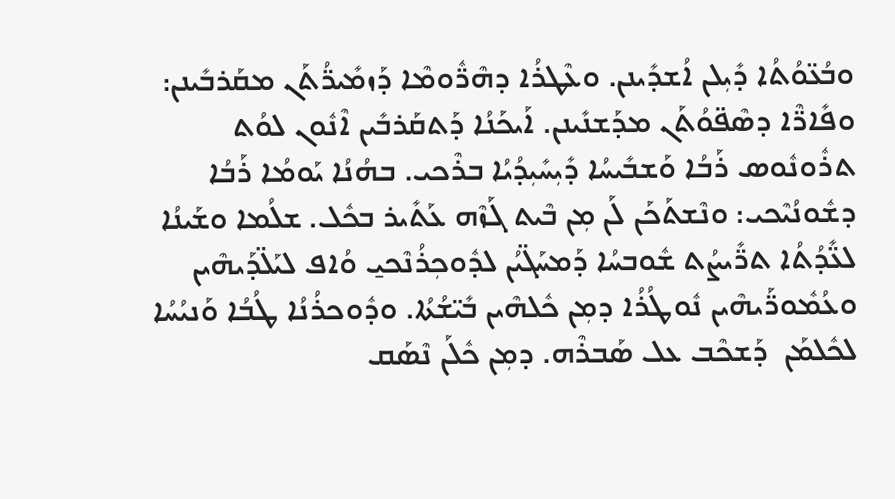ܘܒܳܥ̈ܘܳܬܳܐ ܕܺܝܼܠܢ ܐܳܫܕܺܝܢܢ. ܘܥܶܛܪܳܐ ܕܗܶܪ̈ܽܘܡܶܐ ܕܰܙܡܺܝܪ̈ܳܬܰܢ ܡܩܰܪܒܺܝܢܢ: ܘܦܺܐܪ̈ܶܐ ܕܣܶܦ̈ܘܳܬܰܢ ܡܕܰܫܢܺܝܢܢ. ܐܰܝܟܰܢܳܐ ܕܰܬܩܰܪܒܺܝܢ ܐܶܢܽܘܢ ܠܘܳܬ ܬܪܽܘܢܽܘܣ ܪܰܒܳܐ ܘܰܫܒܺܝܚܳܐ ܕܺܝܼܚܺܝܼܕܳܝܳܐ ܒܪܶܟܝ. ܒܗܳܢܳܐ ܝܰܘܡܳܐ ܪܰܒܳܐ ܕܫܽܘܢܳܝܶܟܝ: ܘܢܶܫܬܰܟܰܢ ܠܰܢ ܡܼܢ ܒܶܝܬ ܓܰܙܶܗ ܥܰܬܺܝܪ ܒܟܽܠ. ܫܠܳܡܐ ܘܫܰܝܢܳܐ ܠܥ̈ܺܕܳܬܳܐ ܬܪ̈ܺܝܨܳܬ ܫܽܘܒܚܳܐ ܕܰܡܚܰܓ̈ܝܳܢ ܠܕܽܘܟܼܪܳܢܶܟܝ̱ ܘܳܐܦ ܠܝܰܠ̈ܕܰܝܗܶܝܢ ܘܥܳܡܽܘܪ̈ܰܝܗܶܝܢ ܢܽܘܛܳܪܳܐ ܕܡܼܢ ܟܽܠܗܶܝܢ ܒܺܝ̈ܫܳܬܳܐ. ܘܕܽܘܟܪܳܢܳܐ ܛܳܒܳܐ ܘܰܢܝܳܚܳܐ ܠܟܽܠܡܰܢ  ܕܰܫܟܶܒ ܥܠ ܣܰܒܪܶܗ. ܕܡܼܢ ܟܽܠܰܢ ܢܶܣܰܩ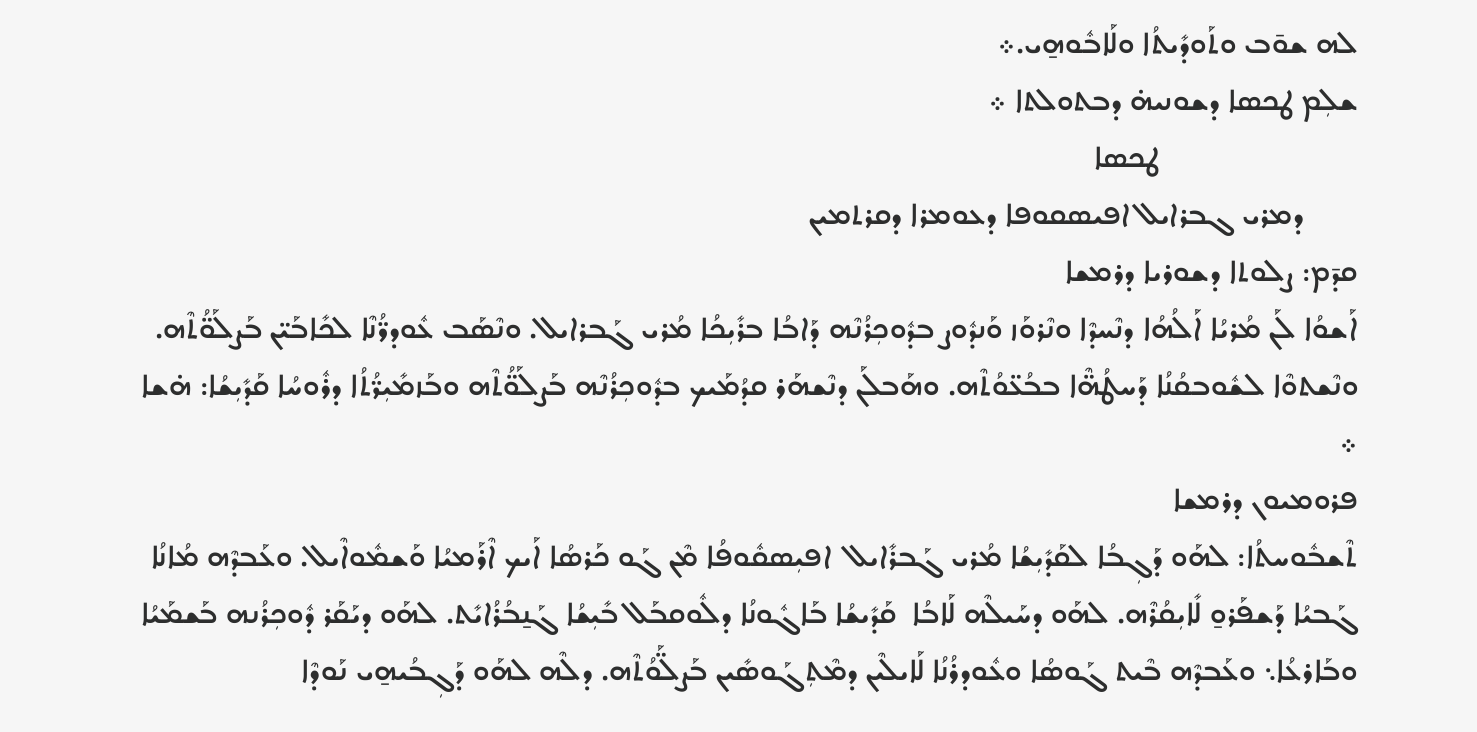ܠܗ ܫܘ̄ܒ ܘܬܰܘܕܺܝܬܳܐ ܘܠܰܐܒܽܘܗ̱ܝ.܀
ܫܠܼܡ ܛܟܣܐ ܕܫܘܢܝܗ̇ ܕܒܬܘܠܬܐ ܀
                          ܛܟܣܐ
       ܕܡܪܝ ܓܒܪܐܝܠ ܐܦܝܣܩܘܦܐ ܕܥܘܡܪܐ ܕܩܪܬܡܝܢ
ܩܕ̄ܡ: ܨܠܘܬܐ ܕܫܘܪܝܐ ܕܪܡܫܐ
ܐܰܫܘܳܐ ܠܰܢ ܡܳܪܝܳܐ ܐܰܠܳܗܳܐ ܕܢܶܚܕܶܐ ܘܢܶܪܘܰܙ ܘܰܢܕܽܘܨ ܒܕܽܘܟܼܪܳܢܶܗ ܕܰܐܒܳܐ ܒܪܺܝܼܟܳܐ ܡܳܪܝ ܓܰܒܪܐܝܠ. ܘܢܶܣܰܒ ܥܽܘܕܪ̈ܳܢܶܐ ܠܟܺܐܒܰܝ̈ܢ ܒܰܨܠܰܘ̈ܳܬܶܗ. ܘܢܶܫܬܘܶܐ ܠܫܽܘܒܩܳܢܳܐ ܕܰܚܛܳܗ̈ܶܐ ܒܒܳܥ̈ܘܳܬܶܗ. ܘܗܰܒܠܰܢ ܕܢܶܫܗܰܪ ܩܕܳܡܰܝܟ ܒܕܽܘܟܼܪܳܢܶܗ ܒܰܨܠܰܘ̈ܳܬܶܗ ܘܒܰܙܡܺܝܼܪ̈ܳܬܳܐ ܕܪܽܘܚܳܐ ܩܰܕܺܝܼܫܳܐ: ܗ̇ܫܐ ܀
ܦܪܘܡܝܘܢ ܕܪܡܫܐ
ܬܶܫܒܽܘܚܬܳܐ: ܠܗܰܘ ܕܰܓܼܒܳܐ ܠܩܰܕܺܝܼܫܳܐ ܡܳܪܝ ܓܰܒܪܺܐܝܠ  ܐܦܝܼܣܩܽܘܦܳܐ ܡܶܢ ܓܰܘ ܟܰܪܣܳܐ ܐܰܝܟ ܐܶܪܰܡܝܳܐ ܘܰܫܡܽܘܐܶܝܠ. ܘܥܰܒܕܶܗ ܡܳܐܢܳܐ ܓܰܒܝܳܐ ܕܰܫܦܰܪܘ̱ ܠܺܐܝܼܩܳܪܶܗ. ܠܗܰܘ ܕܚܰܝܠܶܗ ܠܰܐܒܳܐ  ܩܰܕܺܝܫܳܐ ܒܰܐܓܽܘܢܳܐ ܕܠܽܘܩܒܰܠ ܒܺܝܼܫܳܐ ܓܰܢ̱ܒܳܪܳܐܝܺܬ. ܠܗܰܘ ܕܝܰܩܰܪ ܕܽܘܟܼܪܳܢܗ ܒܰܫܡܰܝܳܐ ܘܒܰܐܪܥܳܐ܆ ܘܥܰܒܕܶܗ ܒܶܝܬ ܓܰܘܣܳܐ ܘܥܽܘܕܪܳܢܳܐ ܠܰܐܝܠܶܝܢ ܕܡܶܬܼܓܰܘܣܺܝܢ ܒܰܨܠ̈ܰܘܳܬܶܗ. ܕܠܶܗ ܠܗܰܘ ܕܰܓܼܒܳܝܗ̱ܝ ܢܰܘܕܶܐ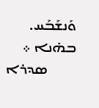ܘܰܢܫܰܒܰܚ. ܒܗ̇ܢܐ ܀
        ܣܕܪܐ